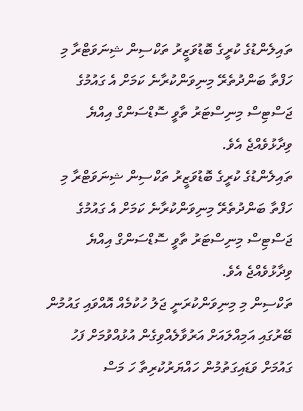ތައިލެންޑުގެ ކުރީގެ ބޮޑުވަޒީރު ތަކްސިން ޝިނަވަޓްރާ މި ހަފްތާ ބަންދުތެރޭ މިނިވަންކުރާނެ ކަމަށް އެ ގައުމުގެ ޖަސްޓިސް މިނިސްޓަރު ތާވީ ސޮޑްސަންގް އިއްޔެ ވިދާޅުވެއްޖެ އެވެ.
ތައިލެންޑުގެ ކުރީގެ ބޮޑުވަޒީރު ތަކްސިން ޝިނަވަޓްރާ މި ހަފްތާ ބަންދުތެރޭ މިނިވަންކުރާނެ ކަމަށް އެ ގައުމުގެ ޖަސްޓިސް މިނިސްޓަރު ތާވީ ސޮޑްސަންގް އިއްޔެ ވިދާޅުވެއްޖެ އެވެ.
ތަކްސިން މި މިނިވަންކުރަނީ ޖަލު ހުކުމެއް އޮއްވައި ގައުމުން ބޭރުގައި އަމިއްލައަށް އަރުވާލެއްވިގެން އުޅުއްވުމަށް ފަހު ގައުމަށް ވަޑައިގަތުމުން ހައްޔަރުކުރިތާ ހަ މަސް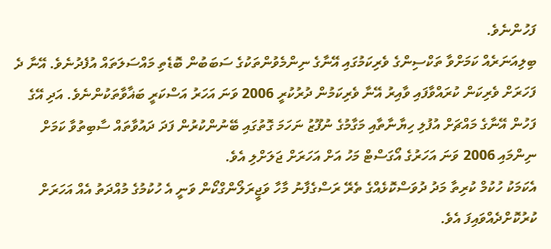ފަހުންނެވެ.
ބިލިއަނަރެއް ކަމަށްވާ ތަކްސިންގެ ވެރިކަމުގައި އޭނާގެ ނިންމެވުންތަކުގެ ސަބަބުން ބޮޑެތި މައްސަލަތައް އުފެދުނެވެ. އޭނާ ދެ ފަހަރަށް ވެރިކަން ކުރައްވާފައި ވާއިރު އޭނާ ވެރިކަމުން ދުރުކުރީ 2006 ވަނަ އަހަރު އަސްކަރީ ބަޣާވާތަކުންނެވެ. އަދި އޭގެ ފަހުން އޭނާގެ މައްޗަށް އުފުލި ހިޔާނާތާއި މަގާމުގެ ނުފޫޒު ނަހަމަ ގޮތުގައި ބޭނުންކުރުން ފަދަ ދައުވާތައް ސާބިތުވާ ކަމަށް ނިންމައި 2006 ވަނަ އަހަރުގެ އޯގަސްޓް މަހު އަށް އަހަރަށް ޖަލަށްލި އެވެ.
އެކަމަކު ހުކުމް ކުރިތާ މަދު ދުވަސްކޮޅެއްގެ ތެރޭ ރަސްގެފާނު މާހާ ވަޖީރަލޯންގްކޯން ވަނީ އެ ހުކުމުގެ މުއްދަތު އެއް އަހަރަށް ކުރުކޮށްދެއްވައިފަ އެވެ.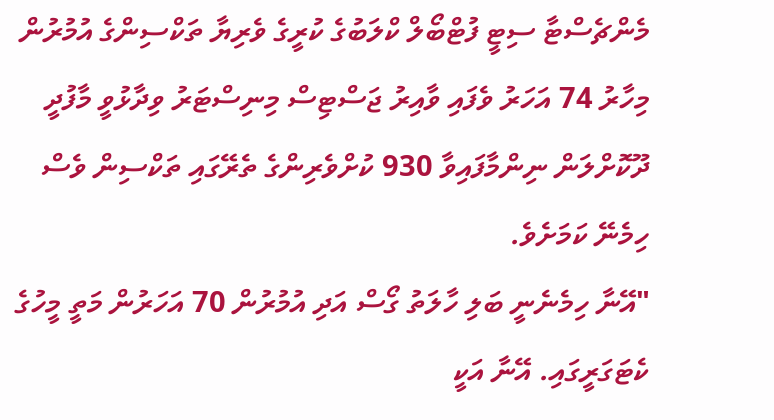މެންޗެސްޓާ ސިޓީ ފުޓްބޯލް ކްލަބުގެ ކުރީގެ ވެރިޔާ ތަކްސިންގެ އުމުރުން މިހާރު 74 އަހަރު ވެފައި ވާއިރު ޖަސްޓިސް މިނިސްޓަރު ވިދާޅުވީ މާފުދީ ދޫކޮށްލަން ނިންމާފައިވާ 930 ކުށްވެރިންގެ ތެރޭގައި ތަކްސިން ވެސް ހިމެނޭ ކަމަށެވެ.
"އޭނާ ހިމެނެނީ ބަލި ހާލަތު ގޯސް އަދި އުމުރުން 70 އަހަރުން މަތީ މީހުގެ ކެޓަގަރީގައި. އޭނާ އަކީ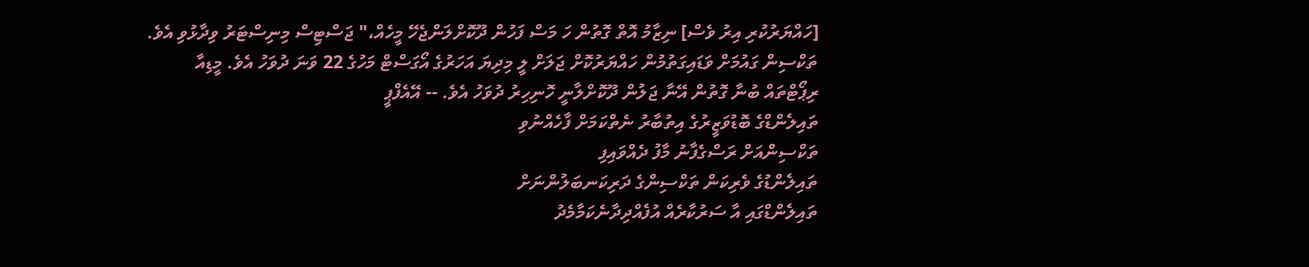[ހައްޔަރުކުރި އިރު ވެސް] ނިޒާމު އޮތް ގޮތުން ހަ މަސް ފަހުން ދޫކޮށްލަންޖެހޭ މީހެއް،" ޖަސްޓިސް މިނިސްޓަރު ވިދާޅުވި އެވެ.
ތަކްސިން ގައުމަށް ވަޑައިގަތުމުން ހައްޔަރުކޮށް ޖަލަށް ލީ މިދިޔަ އަހަރުގެ އޯގަސްޓް މަހުގެ 22 ވަނަ ދުވަހު އެވެ. މީޑިއާ ރިޕޯޓްތައް ބުނާ ގޮތުން އޭނާ ޖަލުން ދޫކޮށްލާނީ ހޮނިހިރު ދުވަހު އެވެ. -- އޭއެފްޕީ
ތައިލެންޑްގެ ބޮޑުވަޒީރުގެ އިތުބާރު ނެތްކަމަށް ފާހެއްނުވި
ތަކްސިންއަށް ރަސްގެފާނު މާފު ދެއްވައިފި
ތައިލެންޑުގެ ވެރިކަން ތަކްސިންގެ ދަރިކަނބަލުންނަށް
ތައިލެންޑްގައި އާ ސަރުކާރެއް އުފެއްދިދާނެކަމާމެދު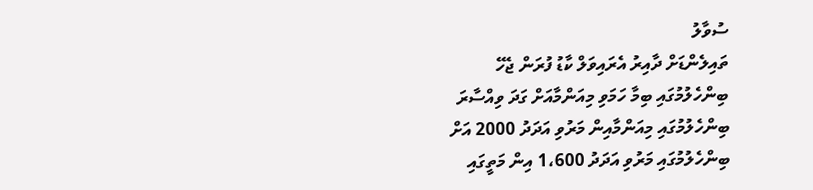ސުވާލު
ތައިލެންޑަށް ދާއިރު އެރައިވަލް ކާޑު ފުރަން ޖެހޭ
ބިންހެލުމުގައި ބިމާ ހަމަވި މިއަންމާއަށް ގަދަ ވިއްސާރަ
ބިންހެލުމުގައި މިއަންމާއިން މަރުވި އަދަދު 2000 އަށް
ބިންހެލުމުގައި މަރުވި އަދަދު 1،600 އިން މަތީގައި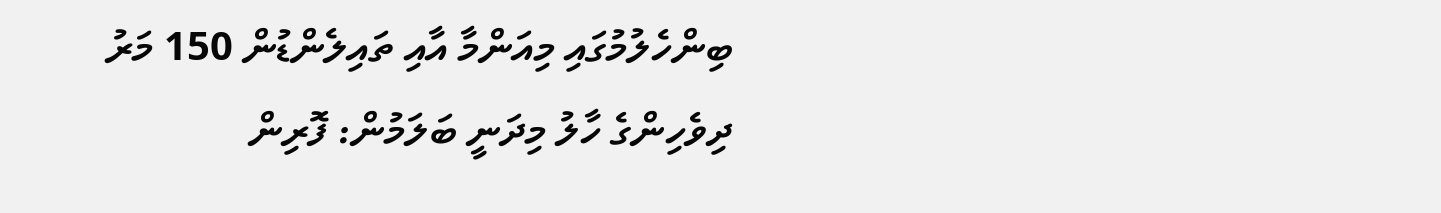ބިންހެލުމުގައި މިއަންމާ އާއި ތައިލެންޑުން 150 މަރު
ދިވެހިންގެ ހާލު މިދަނީ ބަލަމުން: ފޮރިން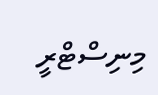މިނިސްޓްރީ